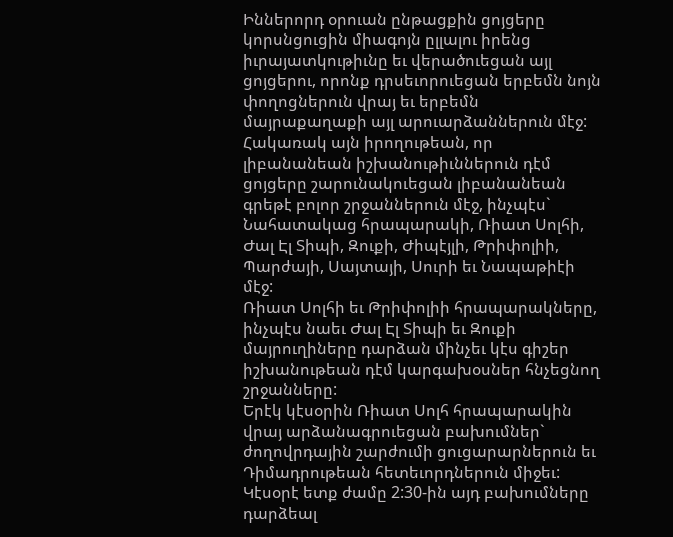Իններորդ օրուան ընթացքին ցոյցերը կորսնցուցին միագոյն ըլլալու իրենց իւրայատկութիւնը եւ վերածուեցան այլ ցոյցերու, որոնք դրսեւորուեցան երբեմն նոյն փողոցներուն վրայ եւ երբեմն մայրաքաղաքի այլ արուարձաններուն մէջ:
Հակառակ այն իրողութեան, որ լիբանանեան իշխանութիւններուն դէմ ցոյցերը շարունակուեցան լիբանանեան գրեթէ բոլոր շրջաններուն մէջ, ինչպէս` Նահատակաց հրապարակի, Ռիատ Սոլհի, Ժալ Էլ Տիպի, Զուքի, Ժիպէյլի, Թրիփոլիի, Պարժայի, Սայտայի, Սուրի եւ Նապաթիէի մէջ:
Ռիատ Սոլհի եւ Թրիփոլիի հրապարակները, ինչպէս նաեւ Ժալ Էլ Տիպի եւ Զուքի մայրուղիները դարձան մինչեւ կէս գիշեր իշխանութեան դէմ կարգախօսներ հնչեցնող շրջանները:
Երէկ կէսօրին Ռիատ Սոլհ հրապարակին վրայ արձանագրուեցան բախումներ` ժողովրդային շարժումի ցուցարարներուն եւ Դիմադրութեան հետեւորդներուն միջեւ:
Կէսօրէ ետք ժամը 2:30-ին այդ բախումները դարձեալ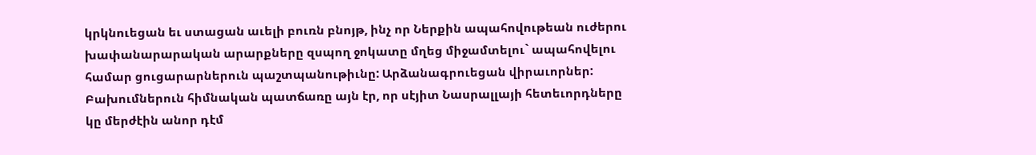կրկնուեցան եւ ստացան աւելի բուռն բնոյթ, ինչ որ Ներքին ապահովութեան ուժերու խափանարարական արարքները զսպող ջոկատը մղեց միջամտելու` ապահովելու համար ցուցարարներուն պաշտպանութիւնը: Արձանագրուեցան վիրաւորներ:
Բախումներուն հիմնական պատճառը այն էր, որ սէյիտ Նասրալլայի հետեւորդները կը մերժէին անոր դէմ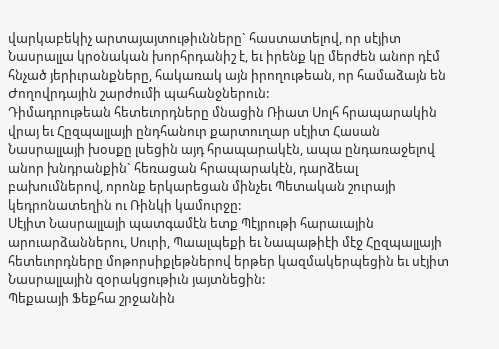վարկաբեկիչ արտայայտութիւնները` հաստատելով, որ սէյիտ Նասրալլա կրօնական խորհրդանիշ է, եւ իրենք կը մերժեն անոր դէմ հնչած յերիւրանքները, հակառակ այն իրողութեան, որ համաձայն են Ժողովրդային շարժումի պահանջներուն:
Դիմադրութեան հետեւորդները մնացին Ռիատ Սոլհ հրապարակին վրայ եւ Հըզպալլայի ընդհանուր քարտուղար սէյիտ Հասան Նասրալլայի խօսքը լսեցին այդ հրապարակէն, ապա ընդառաջելով անոր խնդրանքին` հեռացան հրապարակէն, դարձեալ բախումներով, որոնք երկարեցան մինչեւ Պետական շուրայի կեդրոնատեղին ու Ռինկի կամուրջը:
Սէյիտ Նասրալլայի պատգամէն ետք Պէյրութի հարաւային արուարձաններու, Սուրի, Պաալպեքի եւ Նապաթիէի մէջ Հըզպալլայի հետեւորդները մոթորսիքլեթներով երթեր կազմակերպեցին եւ սէյիտ Նասրալլային զօրակցութիւն յայտնեցին:
Պեքաայի Ֆեքհա շրջանին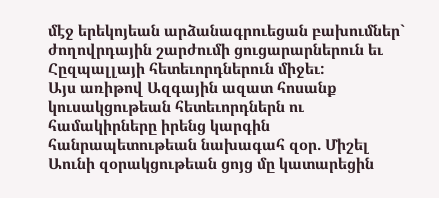մէջ երեկոյեան արձանագրուեցան բախումներ` ժողովրդային շարժումի ցուցարարներուն եւ Հըզպալլայի հետեւորդներուն միջեւ:
Այս առիթով Ազգային ազատ հոսանք կուսակցութեան հետեւորդներն ու համակիրները իրենց կարգին հանրապետութեան նախագահ զօր. Միշել Աունի զօրակցութեան ցոյց մը կատարեցին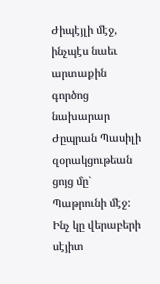Ժիպէյլի մէջ, ինչպէս նաեւ արտաքին գործոց նախարար Ժըպրան Պասիլի զօրակցութեան ցոյց մը` Պաթրունի մէջ:
Ինչ կը վերաբերի սէյիտ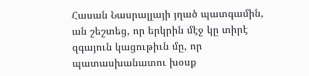Հասան Նասրալլայի յղած պատգամին, ան շեշտեց, որ երկրին մէջ կը տիրէ զգայուն կացութիւն մը, որ պատասխանատու խօսք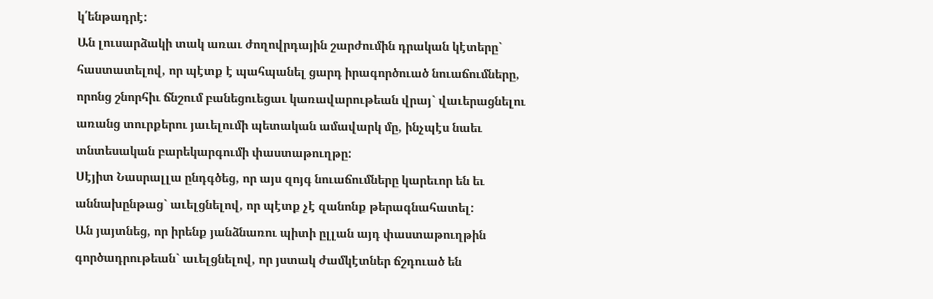կ՛ենթադրէ:
Ան լուսարձակի տակ առաւ ժողովրդային շարժումին դրական կէտերը` հաստատելով, որ պէտք է պահպանել ցարդ իրագործուած նուաճումները, որոնց շնորհիւ ճնշում բանեցուեցաւ կառավարութեան վրայ` վաւերացնելու առանց տուրքերու յաւելումի պետական ամավարկ մը, ինչպէս նաեւ տնտեսական բարեկարգումի փաստաթուղթը:
Սէյիտ Նասրալլա ընդգծեց, որ այս զոյգ նուաճումները կարեւոր են եւ աննախընթաց` աւելցնելով, որ պէտք չէ զանոնք թերագնահատել:
Ան յայտնեց, որ իրենք յանձնառու պիտի ըլլան այդ փաստաթուղթին գործադրութեան` աւելցնելով, որ յստակ ժամկէտներ ճշդուած են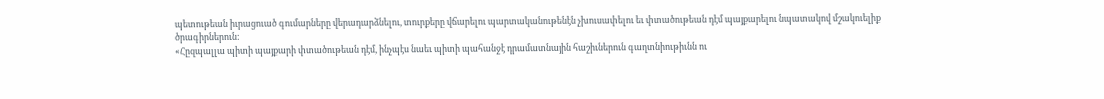պետութեան իւրացուած գումարները վերադարձնելու, տուրքերը վճարելու պարտականութենէն չխուսափելու եւ փտածութեան դէմ պայքարելու նպատակով մշակուելիք ծրագիրներուն:
«Հըզպալլա պիտի պայքարի փտածութեան դէմ, ինչպէս նաեւ պիտի պահանջէ դրամատնային հաշիւներուն գաղտնիութիւնն ու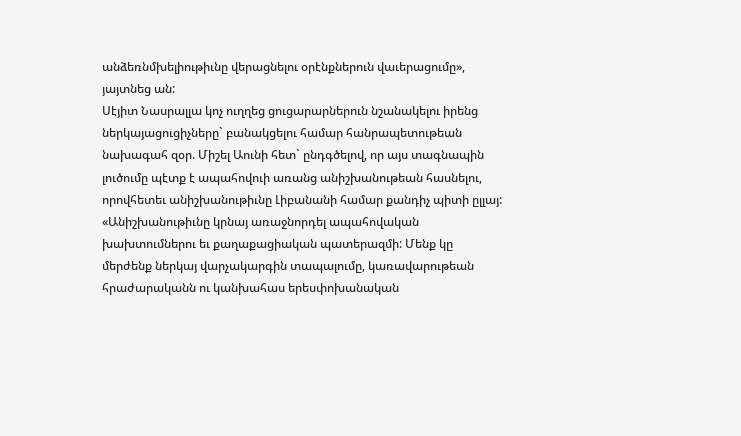անձեռնմխելիութիւնը վերացնելու օրէնքներուն վաւերացումը», յայտնեց ան:
Սէյիտ Նասրալլա կոչ ուղղեց ցուցարարներուն նշանակելու իրենց ներկայացուցիչները` բանակցելու համար հանրապետութեան նախագահ զօր. Միշել Աունի հետ` ընդգծելով, որ այս տագնապին լուծումը պէտք է ապահովուի առանց անիշխանութեան հասնելու, որովհետեւ անիշխանութիւնը Լիբանանի համար քանդիչ պիտի ըլլայ:
«Անիշխանութիւնը կրնայ առաջնորդել ապահովական խախտումներու եւ քաղաքացիական պատերազմի: Մենք կը մերժենք ներկայ վարչակարգին տապալումը, կառավարութեան հրաժարականն ու կանխահաս երեսփոխանական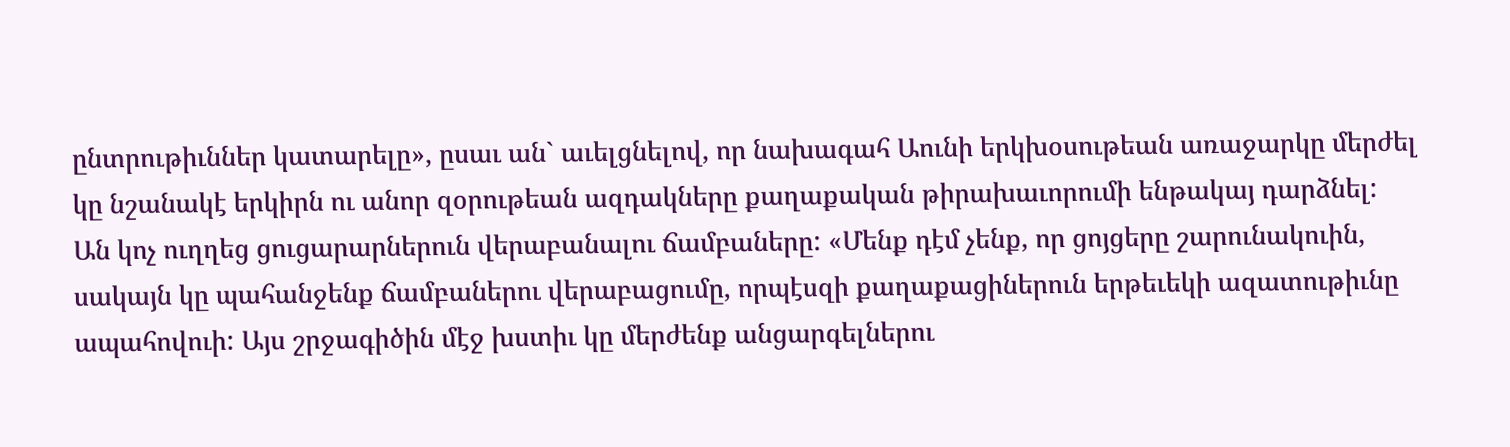ընտրութիւններ կատարելը», ըսաւ ան` աւելցնելով, որ նախագահ Աունի երկխօսութեան առաջարկը մերժել կը նշանակէ երկիրն ու անոր զօրութեան ազդակները քաղաքական թիրախաւորումի ենթակայ դարձնել:
Ան կոչ ուղղեց ցուցարարներուն վերաբանալու ճամբաները: «Մենք դէմ չենք, որ ցոյցերը շարունակուին, սակայն կը պահանջենք ճամբաներու վերաբացումը, որպէսզի քաղաքացիներուն երթեւեկի ազատութիւնը ապահովուի: Այս շրջագիծին մէջ խստիւ կը մերժենք անցարգելներու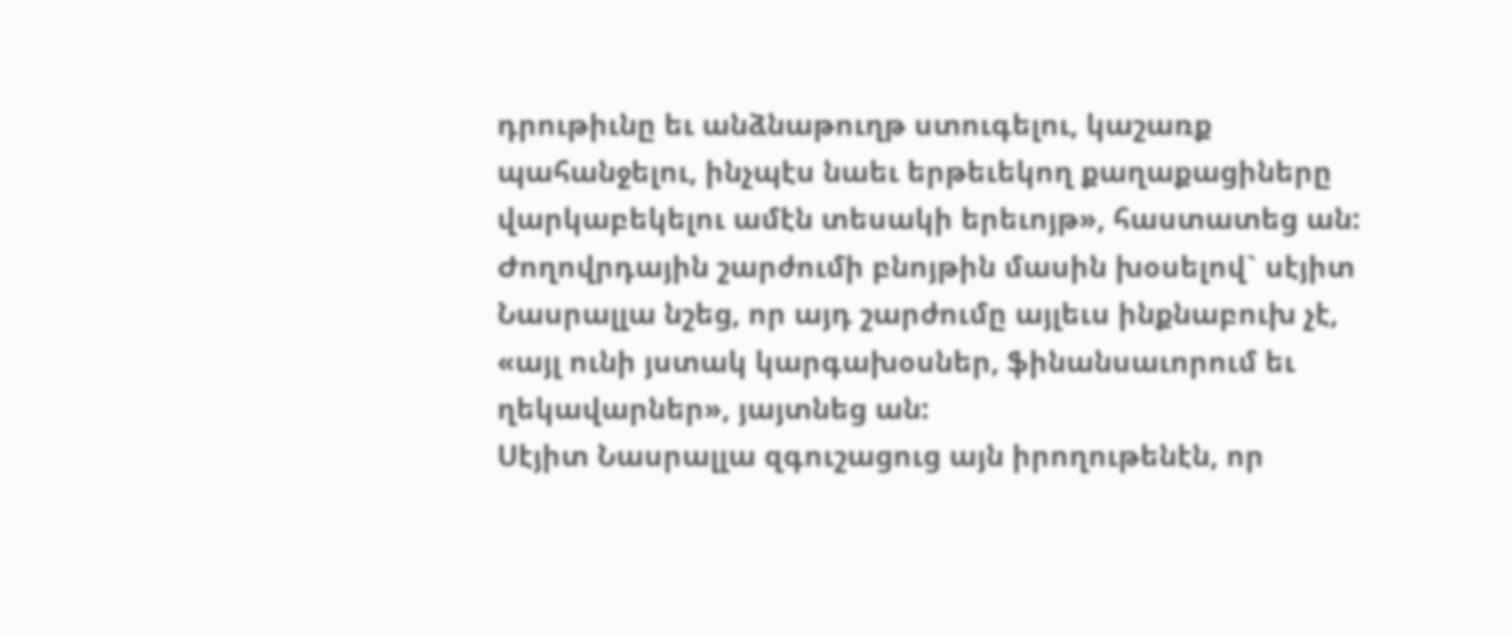դրութիւնը եւ անձնաթուղթ ստուգելու, կաշառք պահանջելու, ինչպէս նաեւ երթեւեկող քաղաքացիները վարկաբեկելու ամէն տեսակի երեւոյթ», հաստատեց ան:
Ժողովրդային շարժումի բնոյթին մասին խօսելով` սէյիտ Նասրալլա նշեց, որ այդ շարժումը այլեւս ինքնաբուխ չէ, «այլ ունի յստակ կարգախօսներ, ֆինանսաւորում եւ ղեկավարներ», յայտնեց ան:
Սէյիտ Նասրալլա զգուշացուց այն իրողութենէն, որ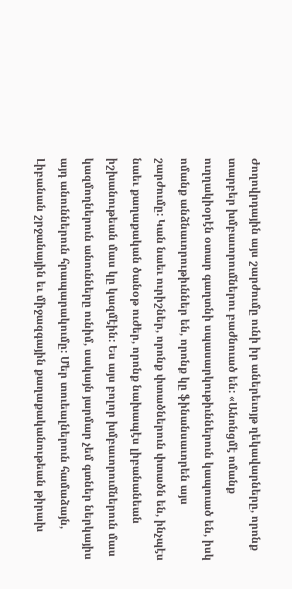Ժողովրդային այս շարժումը ունի իր աներեւոյթ ղեկավարները, որոնք տարբեր խմբաւորումներու բաժնուած են: «Անոնցմէ ոմանք ուղղակիօրէն օտար գաղտնի սպասարկութիւններուն կապուած են, իսկ ոմանք անձնաւորութիւններ են, որոնք կը ֆինանսաւորեն այս շարժումը: Կան նաեւ ուրիշներ, որոնք փտածներուն փտածն են, ինչպէս նաեւ քաղաքական ծանօթ ուժեր, որոնք նախապէս լիբանանեան իշխանութեան մաս կը կազմէին: Ես այս բոլոր խմբաւորումներուն մաս կազմողներուն անունները ունիմ, սակայն յարմար չեմ գտներ ներկայիս այդ անուններուն հրապարակումը: Մեր տուեալներուն համաձայն, Լիբանան շրջանային եւ միջազգային քաղաքականութեան թիրախ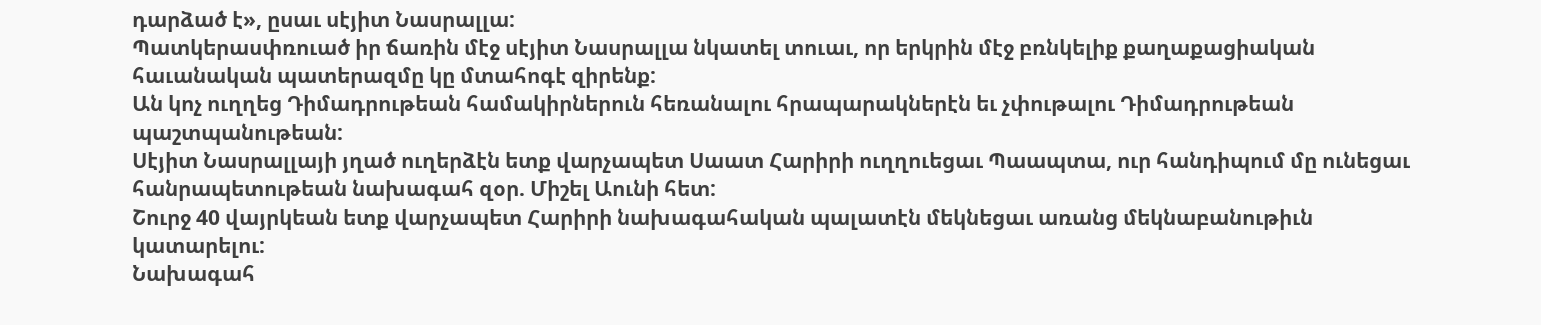դարձած է», ըսաւ սէյիտ Նասրալլա:
Պատկերասփռուած իր ճառին մէջ սէյիտ Նասրալլա նկատել տուաւ, որ երկրին մէջ բռնկելիք քաղաքացիական հաւանական պատերազմը կը մտահոգէ զիրենք:
Ան կոչ ուղղեց Դիմադրութեան համակիրներուն հեռանալու հրապարակներէն եւ չփութալու Դիմադրութեան պաշտպանութեան:
Սէյիտ Նասրալլայի յղած ուղերձէն ետք վարչապետ Սաատ Հարիրի ուղղուեցաւ Պաապտա, ուր հանդիպում մը ունեցաւ հանրապետութեան նախագահ զօր. Միշել Աունի հետ:
Շուրջ 40 վայրկեան ետք վարչապետ Հարիրի նախագահական պալատէն մեկնեցաւ առանց մեկնաբանութիւն կատարելու:
Նախագահ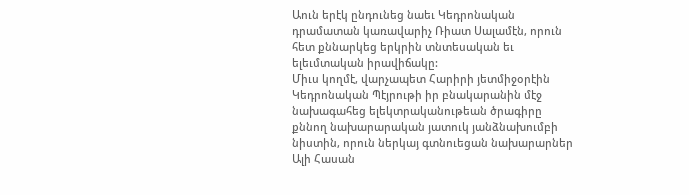Աուն երէկ ընդունեց նաեւ Կեդրոնական դրամատան կառավարիչ Ռիատ Սալամէն, որուն հետ քննարկեց երկրին տնտեսական եւ ելեւմտական իրավիճակը:
Միւս կողմէ, վարչապետ Հարիրի յետմիջօրէին Կեդրոնական Պէյրութի իր բնակարանին մէջ նախագահեց ելեկտրականութեան ծրագիրը քննող նախարարական յատուկ յանձնախումբի նիստին, որուն ներկայ գտնուեցան նախարարներ Ալի Հասան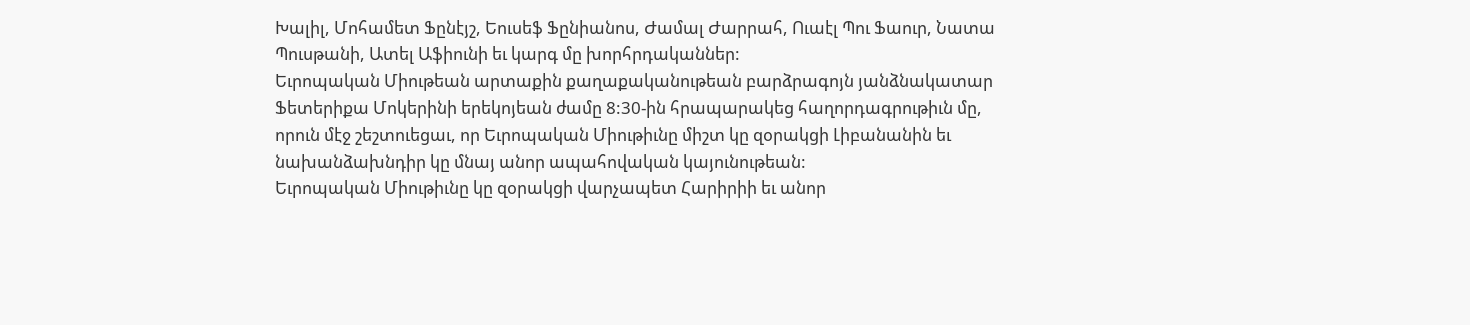Խալիլ, Մոհամետ Ֆընէյշ, Եուսեֆ Ֆընիանոս, Ժամալ Ժարրահ, Ուաէլ Պու Ֆաուր, Նատա Պուսթանի, Ատել Աֆիունի եւ կարգ մը խորհրդականներ:
Եւրոպական Միութեան արտաքին քաղաքականութեան բարձրագոյն յանձնակատար Ֆետերիքա Մոկերինի երեկոյեան ժամը 8:30-ին հրապարակեց հաղորդագրութիւն մը, որուն մէջ շեշտուեցաւ, որ Եւրոպական Միութիւնը միշտ կը զօրակցի Լիբանանին եւ նախանձախնդիր կը մնայ անոր ապահովական կայունութեան:
Եւրոպական Միութիւնը կը զօրակցի վարչապետ Հարիրիի եւ անոր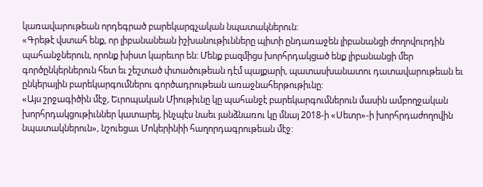կառավարութեան որդեգրած բարեկարգչական նպատակներուն:
«Գրեթէ վստահ ենք, որ լիբանանեան իշխանութիւնները պիտի ընդառաջեն լիբանանցի ժողովուրդին պահանջներուն, որոնք խիստ կարեւոր են: Մենք բազմիցս խորհրդակցած ենք լիբանանցի մեր գործընկերներուն հետ եւ շեշտած փտածութեան դէմ պայքարի, պատասխանատու դատավարութեան եւ ընկերային բարեկարգումներու գործադրութեան առաջնահերթութիւնը:
«Այս շրջագիծին մէջ, Եւրոպական Միութիւնը կը պահանջէ բարեկարգումներուն մասին ամբողջական խորհրդակցութիւններ կատարել, ինչպէս նաեւ յանձնառու կը մնայ 2018-ի «Սետր»-ի խորհրդաժողովին նպատակներուն», նշուեցաւ Մոկերինիի հաղորդագրութեան մէջ: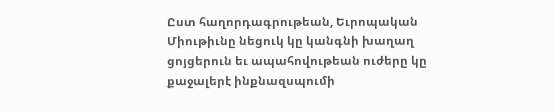Ըստ հաղորդագրութեան, Եւրոպական Միութիւնը նեցուկ կը կանգնի խաղաղ ցոյցերուն եւ ապահովութեան ուժերը կը քաջալերէ ինքնազսպումի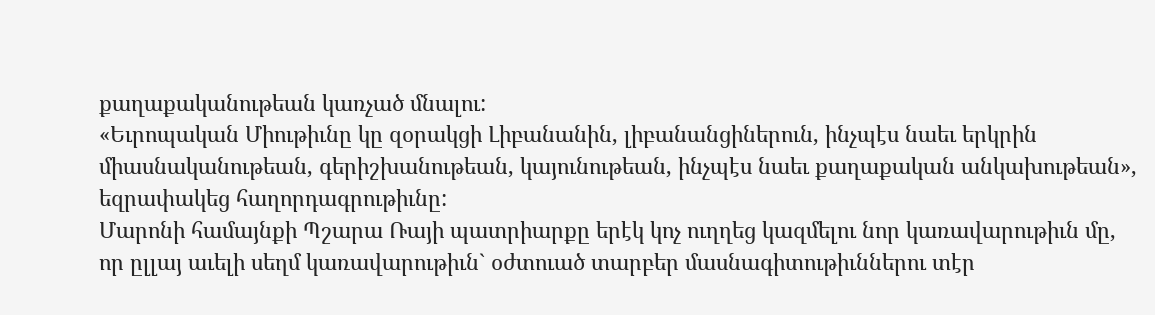քաղաքականութեան կառչած մնալու:
«Եւրոպական Միութիւնը կը զօրակցի Լիբանանին, լիբանանցիներուն, ինչպէս նաեւ երկրին միասնականութեան, գերիշխանութեան, կայունութեան, ինչպէս նաեւ քաղաքական անկախութեան», եզրափակեց հաղորդագրութիւնը:
Մարոնի համայնքի Պշարա Ռայի պատրիարքը երէկ կոչ ուղղեց կազմելու նոր կառավարութիւն մը, որ ըլլայ աւելի սեղմ կառավարութիւն` օժտուած տարբեր մասնագիտութիւններու տէր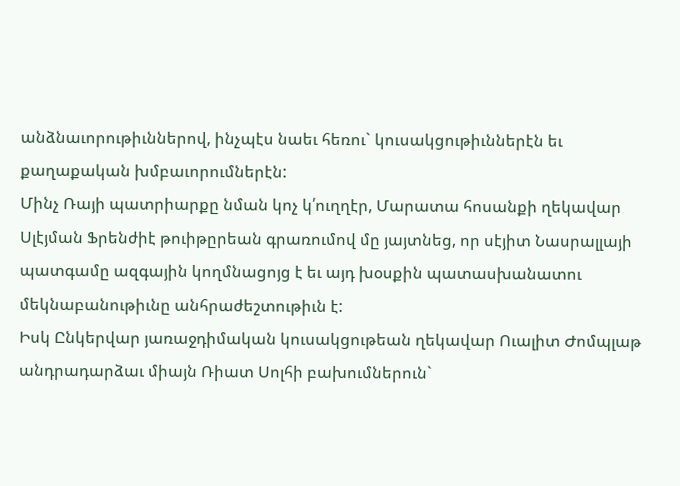անձնաւորութիւններով, ինչպէս նաեւ հեռու` կուսակցութիւններէն եւ քաղաքական խմբաւորումներէն:
Մինչ Ռայի պատրիարքը նման կոչ կ՛ուղղէր, Մարատա հոսանքի ղեկավար Սլէյման Ֆրենժիէ թուիթըրեան գրառումով մը յայտնեց, որ սէյիտ Նասրալլայի պատգամը ազգային կողմնացոյց է եւ այդ խօսքին պատասխանատու մեկնաբանութիւնը անհրաժեշտութիւն է:
Իսկ Ընկերվար յառաջդիմական կուսակցութեան ղեկավար Ուալիտ Ժոմպլաթ անդրադարձաւ միայն Ռիատ Սոլհի բախումներուն`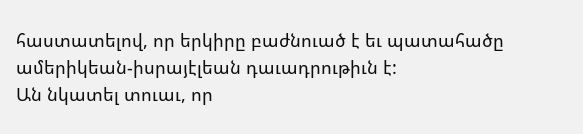հաստատելով, որ երկիրը բաժնուած է եւ պատահածը ամերիկեան-իսրայէլեան դաւադրութիւն է:
Ան նկատել տուաւ, որ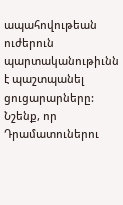ապահովութեան ուժերուն պարտականութիւնն է պաշտպանել ցուցարարները:
Նշենք, որ Դրամատուներու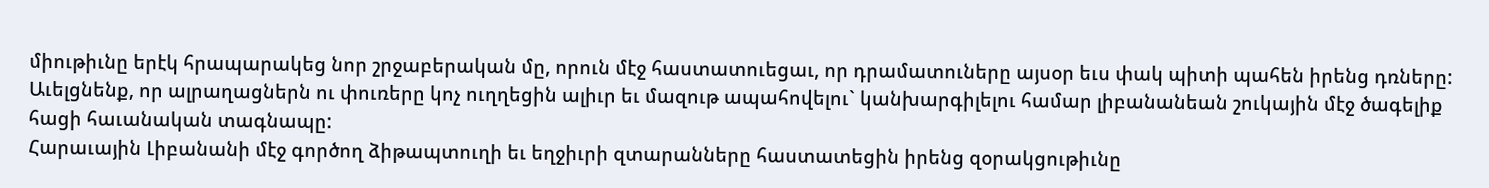միութիւնը երէկ հրապարակեց նոր շրջաբերական մը, որուն մէջ հաստատուեցաւ, որ դրամատուները այսօր եւս փակ պիտի պահեն իրենց դռները:
Աւելցնենք, որ ալրաղացներն ու փուռերը կոչ ուղղեցին ալիւր եւ մազութ ապահովելու` կանխարգիլելու համար լիբանանեան շուկային մէջ ծագելիք հացի հաւանական տագնապը:
Հարաւային Լիբանանի մէջ գործող ձիթապտուղի եւ եղջիւրի զտարանները հաստատեցին իրենց զօրակցութիւնը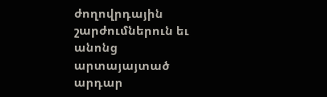ժողովրդային շարժումներուն եւ անոնց արտայայտած արդար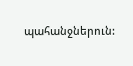պահանջներուն: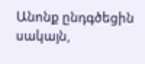Անոնք ընդգծեցին սակայն,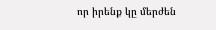որ իրենք կը մերժեն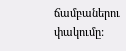ճամբաներու փակումը: